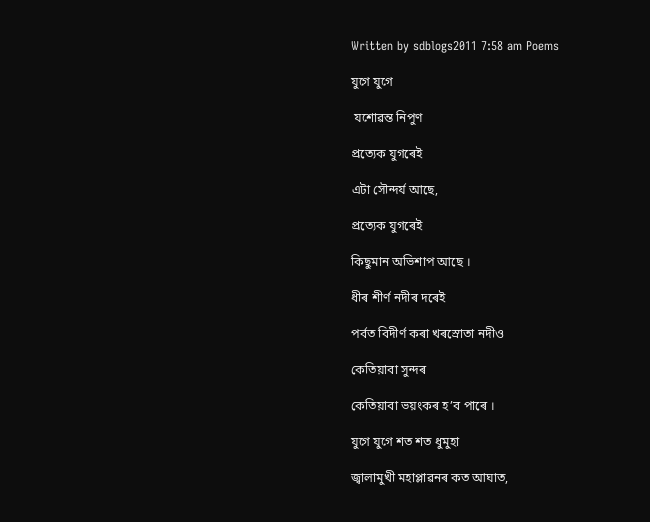Written by sdblogs2011 7:58 am Poems

যুগে যুগে

 যশোৱন্ত নিপুণ

প্ৰত্যেক যুগৰেই

এটা সৌন্দৰ্য আছে,

প্ৰত্যেক যুগৰেই

কিছুমান অভিশাপ আছে ।

ধীৰ শীৰ্ণ নদীৰ দৰেই

পৰ্বত বিদীৰ্ণ কৰা খৰস্ৰোতা নদীও

কেতিয়াবা সুন্দৰ

কেতিয়াবা ভয়ংকৰ হ’ব পাৰে ।

যুগে যুগে শত শত ধুমুহা

জ্বালামুখী মহাপ্লাৱনৰ কত আঘাত,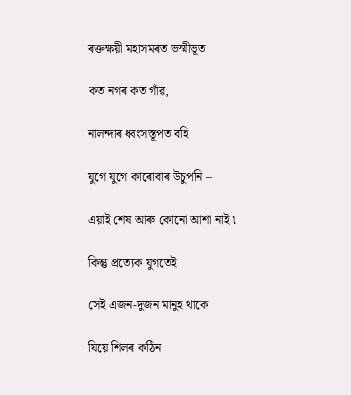ৰক্তক্ষয়ী মহাসমৰত ভস্মীভূত

কত নগৰ কত গাঁৱ,

নালন্দাৰ ধ্বংসস্তূপত বহি

যুগে যুগে কাৰোবাৰ উচুপনি –

এয়াই শেষ আৰু কোনো আশা নাই ৷

কিন্তু প্ৰত্যেক যুগতেই

সেই এজন-দুজন মানুহ থাকে

যিয়ে শিলৰ কঠিন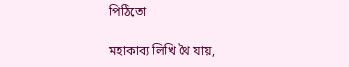পিঠিতো

মহাকাব্য লিখি থৈ যায়,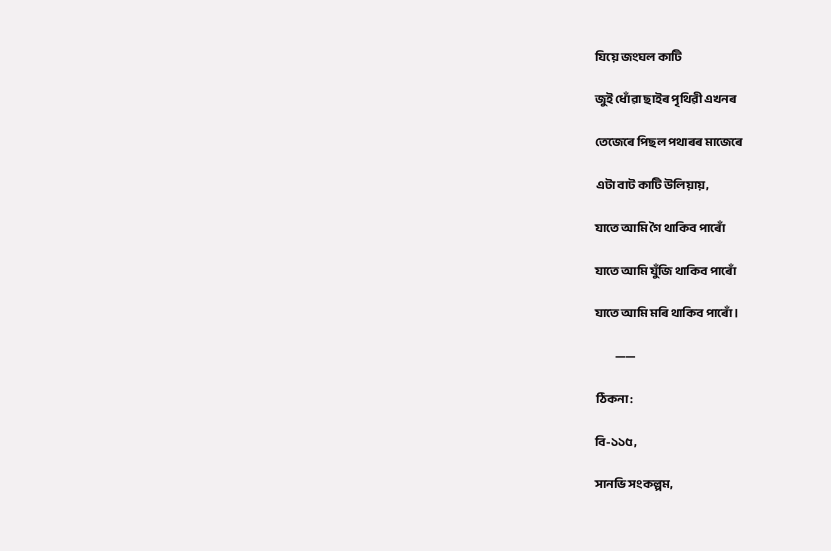যিয়ে জংঘল কাটি

জুই ধোঁৱা ছাইৰ পৃথিৱী এখনৰ

তেজেৰে পিছল পথাৰৰ মাজেৰে

এটা বাট কাটি উলিয়ায়,

যাতে আমি গৈ থাকিব পাৰোঁ

যাতে আমি যুঁজি থাকিব পাৰোঁ

যাতে আমি মৰি থাকিব পাৰোঁ ।

          ——

ঠিকনা:

বি-১১৫,

সানভি সংকল্পম,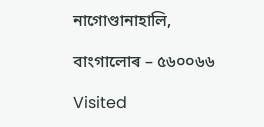নাগোণ্ডানাহালি,

বাংগালোৰ – ৫৬০০৬৬

Visited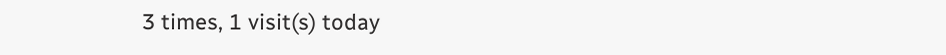3 times, 1 visit(s) today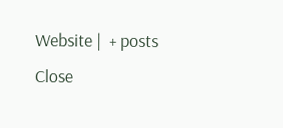Website |  + posts
Close